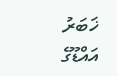ޚަބަރު
އައްޑޫގެ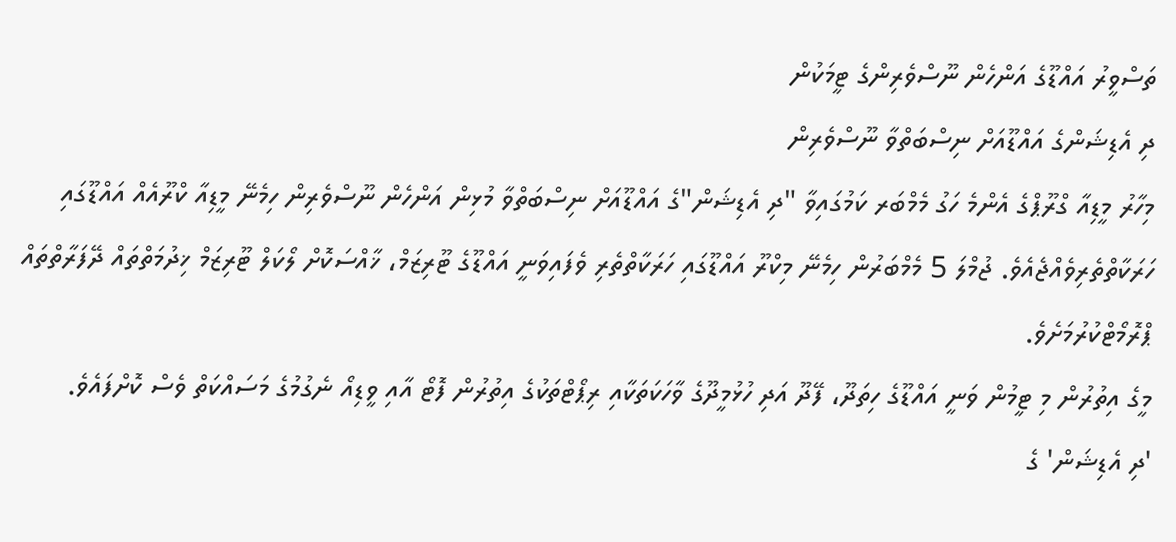ތަސްވީރު އައްޑޫގެ އަންހެން ނޫސްވެރިންގެ ޓީމަކުން
ދި އެޑިޝަންގެ އައްޑޫއަށް ނިސްބަތްވާ ނޫސްވެރިން
މިހާރު މީޑިއާ ގްރޫޕްގެ އެންމެ ހަގު މެމްބަރ ކަމުގައިވާ "ދި އެޑިޝަން"ގެ އައްޑޫއަށް ނިސްބަތްވާ މުޅިން އަންހެން ނޫސްވެރިން ހިމެނޭ މީޑިއާ ކްރޫއެއް އައްޑޫގައި ހަރަކާތްތެރިވެއްޖެއެވެ. ޖުމްލަ 5 މެމްބަރުން ހިމެނޭ މިކްރޫ އައްޑޫގައި ހަރަކާތްތެރި ވެފައިވަނީ އައްޑޫގެ ޓޫރިޒަމް، ޚާއްސަކޮށް ލޯކަލް ޓޫރިޒަމް ޚިދުމަތްތައް ދޭފަރާތްތައް ޕްރޮމޯޓްކުރުމަށެވެ.
މީގެ އިތުރުން މި ޓީމުން ވަނީ އައްޑޫގެ ހިތަދޫ، ފޭދޫ އަދި ހުޅުމީދޫގެ ވާހަކަތަކާއި ރިޕޯޓްތަކުގެ އިތުރުން ފޮޓޯ އާއި ވީޑިއޯ ނެގުމުގެ މަސައްކަތް ވެސް ކޮށްފައެވެ.
'ދި އެޑިޝަން' ގެ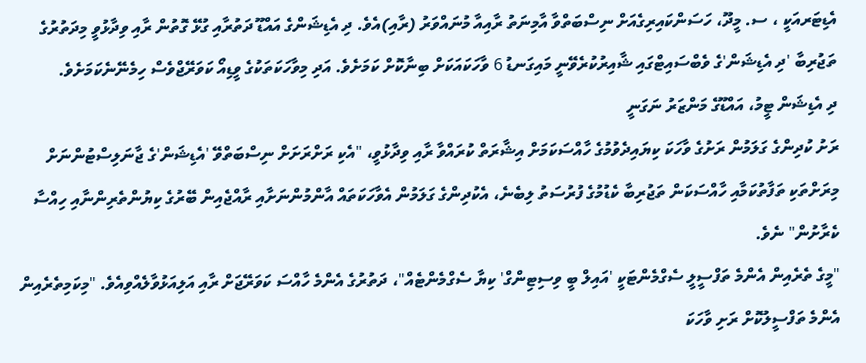އެޑިޓަރއަކީ ، ސ. މީދޫ، ހަސަންކައިރިގެއަށް ނިސްބަތްވާ އާމިނަތު ރާއިއާ މުނައްވަރު (ރާއި)އެވެ. ދި އެޑިޝަންގެ އައްޑޫ ދަތުރާއި ގުޅޭ ގޮތުން ރާއި ވިދާޅުވީ މިދަތުރުގެ ތަޖުރިބާ 'ދި އެޑިޝަން'ގެ ވެބްސައިޓްގައި ޝާއިރުކުރެވޭނީ މައިގަނޑު 6 ވާހަކައަކަށް ބިނާކޮށް ކަމަށެވެ. އަދި މިވާހަކަތަކުގެ ވީޑިއޯ ކަވަރޭޖްވެސް ހިމެނޭނެކަމަށެވެ.
ދި އެޑިޝަން ޓީމު، އައްޑޫގެ މަންޒަރު ނަގަނީ
ރަށު ކުދިންގެ ގަލަމުން ރަށުގެ ވާހަކަ ކިޔައިދެވުމުގެ ހާއްސަކަމަށް އިޝާރަތް ކުރައްވާ ރާއި ވިދާޅުވީ، "އެކި ރަށްރަށަށް ނިސްބަތްވޭ 'އެޑިޝަން'ގެ ޖާނަލިސްޓުންނަށް މިރަށްތަކި ތަފާތުކަމާއި ހާއްސަކަން ތަޖުރިބާ ކެޑުމުގެ ފުރުސަތު ލިބެނެ، އެކުދިންގެ ގަލަމުން އެވާހަކަތައް އާންމުންނަށާއި ރާއްޖެއިން ބޭރުގެ ކިޔުންތެރިންނާއި ހިއްސާ ކެރާށުން" ނެވެ.
"މީގެ ތެރެއިން އެންމެ ތަފްސީލީ ސެގްމެންޓަކީ 'އައިލް ބީ ވިސިޓިންގް' ކިޔާ ސެގްމެންޓެއް"، ދަތުރުގެ އެންމެ ހާއްސަ ކަވަރޭޖަށް ރާއި އަލިއަޅުވާލެއްވިއެވެ. "މިކަމިތެރެއިން އެންމެ ތަފްސީލުކޮށް ރަށި ވާހަކަ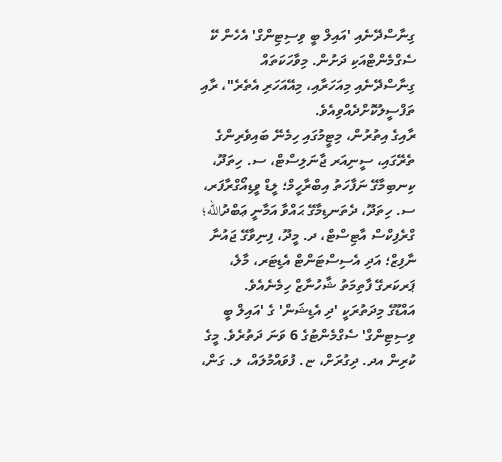ގިނާސްދޭނެއި 'އައިލް ބީ ވިސިޓިންގް' އެހެން ކޭ ސެގްމެންޓްއަކި ދަށުން. މިވާހަކަތައް ގިނާސްދޭނެއި މިއަހަރާއި، މިއޭއަހަރި އެތެރެ"، ރާއި ތަފްސީލުކޮށްދެއްވިއެވެ.
ރާއިގެ އިތުރުން، މިޓީމުގައި ހިމެނޭ ބައިވެރިންގެ ތެރޭގައި، ސީނިއަރ ޖާނަލިސްޓް، ސ. ހިތަދޫ، ކިނބިމާގޭ ނަފާހަތު އިބްރާހީމް؛ ލީޑް ވީޑިއޯގްރާފަރ، ސ. ހިތަދޫ، ދެތަނޑިމާގޭ ޙައްވާ އަމާނީ ޢަބްދުالله؛ ގްރެފިކްސް އާޓިސްޓް، ދ. މީދޫ، ފިނިވާގޭ ޖައުނާ ނާފިޒް؛ އަދި އެސިސްޓަންޓް އެޑިޓަރ، މާލެ، ޕަރކަރގޭ ފާތިމަތު ޝާހުނާޒް ހިމެނެއެވެ.
އައްޑޫގެ މިދަތުރަކީ 'ދި އެޑިޝަން' ގެ 'އައިލް ބީ ވިސިޓިންގް' ސެގްމެންޓުގެ 6 ވަނަ ދަތުރެވެ. މީގެ ކުރިން އދ. ދިގުރަށް، ޏ. ފުވައްމުލައް، ލ. ގަން،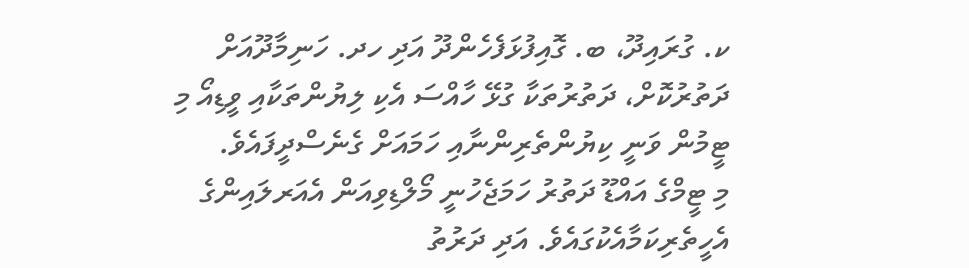ކ. ގުރައިދޫ، ބ. ގޮއިފުޅަފެހެންދޫ އަދި ހދ. ހަނިމާދޫއަށް ދަތުރުކޮށް، ދަތުރުތަކާ ގުޅޭ ހާއްސަ އެކި ލިޔުންތަކާއި ވީޑިއޯ މި ޓީމުން ވަނީ ކިޔުންތެރިންނާއި ހަމައަށް ގެނެސްދީފައެވެ.
މި ޓީމްގެ އައްޑޫ ދަތުރު ހަމަޖެހުނީ މޯލްޑިވިއަން އެއަރލައިންގެ އެހީތެރިކަމާއެކުގައެވެ. އަދި ދަރުތު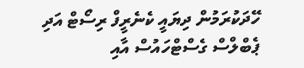ހޭދަކުރަމުން ދިޔައީ ކެނެރީފް ރިސޯޓް އަދި ޕެބްލްސް ގެސްޓްހައުސް އާއި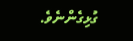ގުޅިގެންނެވެ.